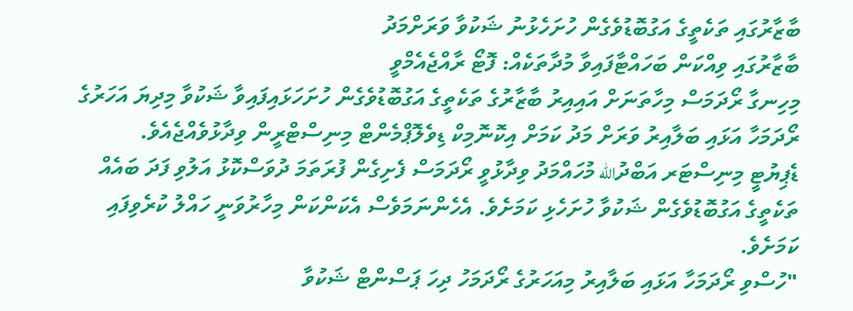ބާޒާރުގައި ތަކެތީގެ އަގުބޮޑުވެގެން ހުށަހެޅުނު ޝަކުވާ ވަރަށްމަދު
ބާޒާރުގައި ވިއްކަން ބަހައްޓާފައިވާ މުދާތަކެއް: ފޮޓޯ ރާއްޖެއެމްވީ
މިހިނގާ ރޯދަމަސް މިހާތަނަށް އައިއިރު ބާޒާރުގެ ތަކެތީގެ އަގުބޮޑުވެގެން ހުށަހަޅައިފައިވާ ޝަކުވާ މިދިޔަ އަހަރުގެ ރޯދަމަހާ އަޅައި ބަލާއިރު ވަރަށް މަދު ކަމަށް އިކޮނޮމިކް ޑިވެލޮޕްމެންޓް މިނިސްޓްރީން ވިދާޅުވެއްޖެއެވެ.
ޑެޕިޔުޓީ މިނިސްޓަރ އަބްދުالله މުހައްމަދު ވިދާޅުވީ ރޯދަމަސް ފެށިގެން ފުރަތަމަ ދުވަސްކޮޅު އަލުވި ފަދަ ބައެއް ތަކެތީގެ އަގުބޮޑުވެގެން ޝަކުވާ ހުށަހެޅި ކަމަށެވެ. އެހެންނަމަވެސް އެކަންކަން މިހާރުވަނީ ހައްލު ކުރެވިފައި ކަމަށެވެ.
"ހުސްވި ރޯދަމަހާ އަޅައި ބަލާއިރު މިއަހަރުގެ ރޯދަމަހު ދިހަ ޕަސްންޓް ޝަކުވާ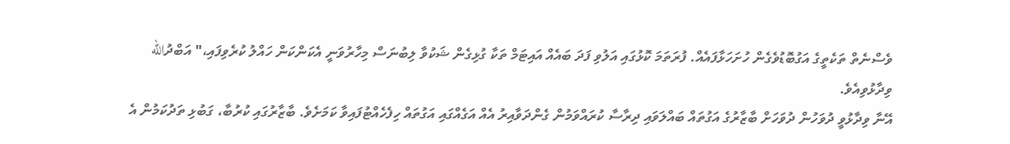ވެސްނެތް ތަކެތީގެ އަގުބޮޑުވެގެން ހުށަހަޅާފައެއް. ފުރަތަމަ ކޮޅުގައި އަލުވި ފަދަ ބައެއް އައިޓަމް ތަކާ ގުޅިގެން ޝަކުވާ ލިބުނަސް މިހާރުވަނީ އެކަންކަން ހައްލު ކުރެވިފައި،" އަބްދުالله ވިދާޅުވިއެވެ.
އޭނާ ވިދާޅުވީ ދުވަހުން ދުވަހަށް ބާޒާރުގެ އަގުތައް ބައްލަވައި ދިރާސާ ކުރައްވަމުން ގެންދަވާއިރު އެއް އަގެއްގައި އަގުތައް ހިފެހެއްޓުފައިވާ ކަމަށެވެ. ބާޒާރުގައި ކުރުބާ، ގަބުޅި ތަދުކަމުން އެ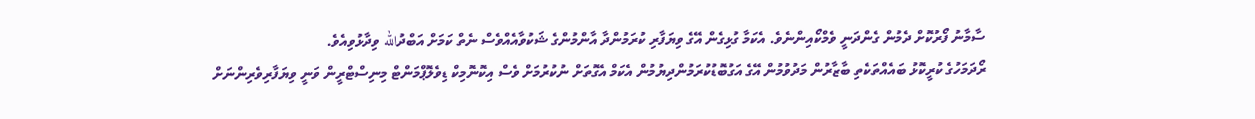ސާމާނު ފޯރުކޮށް ދެމުން ގެންދަނީ ވެމްކޯއިންނެވެ. އެކަމާ ގުޅިގެން އޭގެ ވިޔަފާރި ކުރަމުންދާ އާންމުންގެ ޝަކުވާއެއްވެސް ނެތް ކަމަށް އަބްދުالله ވިދާޅުވިއެވެ.
ރޯދަމަހުގެ ކުރީކޮޅު ބައެއްތަކެތި ބާޒާރުން މަދުވުމުން އޭގެ އަގުބޮޑުކުރަމުންދިޔުމުން އެކަމް އެގޮތަށް ނުކުރުމަށް ވެސް އިކޮނޮމިކް ޑިވެލޮޕްމަންޓް މިނިސްޓްރީން ވަނީ ވިޔަފާރިވެރިންނަށް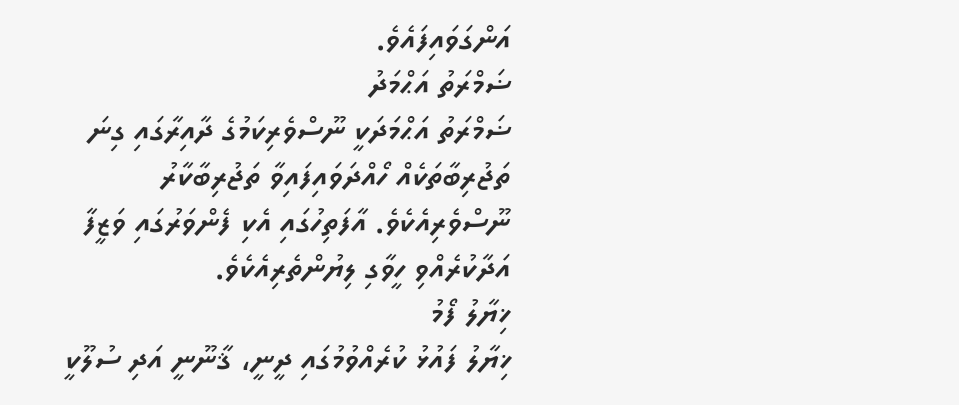އަންގަވައިފައެވެ.
ޟަމްރަތު އަޙްމަދު
ޟަމްރަތު އަޙްމަދަކީ ނޫސްވެރިކަމުގެ ދާއިރާގައި ގިނަ ތަޖުރިބާތަކެއް ހޯއްދަވައިފައިވާ ތަޖުރިބާކާރު ނޫސްވެރިއެކެވެ. އާފަތިހުގައި އެކި ފެންވަރުގައި ވަޒީފާ އަދާކުރެއްވި ހީވާގި ލިޔުންތެރިއެކެވެ.
ޚިޔާލު ފޯމު
ޚިޔާލު ފައުޅު ކުރެއްވުމުގައި ދީނީ، ޤާނޫނީ އަދި ސުލޫކީ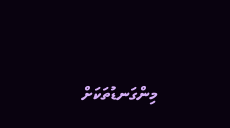މިންގަނޑުތަކަށް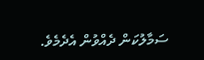ސަމާލުކަން ދެއްވުން އެދެމެވެ.